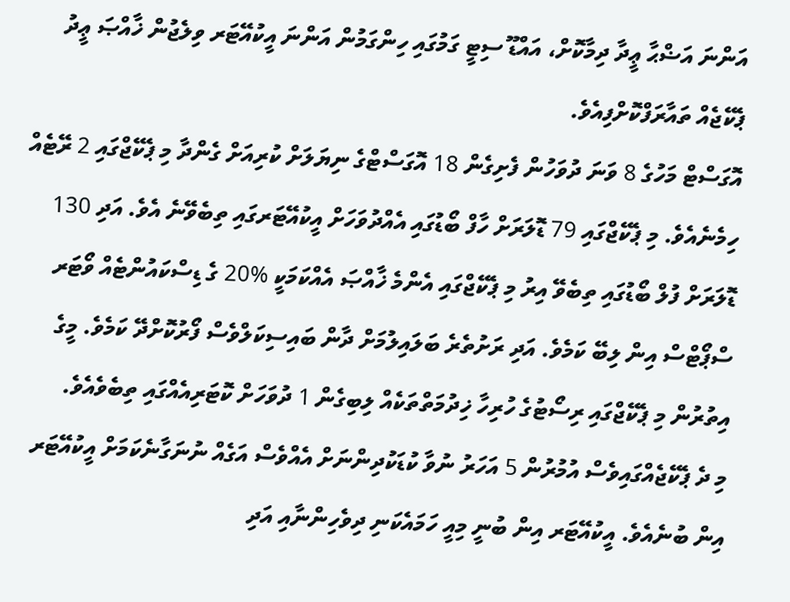އަންނަ އަޟްޙާ ޢީދާ ދިމާކޮށް، އައްޑޫ ސިޓީ ގަމުގައި ހިންގަމުން އަންނަ އީކުއޭޓަރ ވިލެޖުން ޚާއްޞަ ޢީދު ޕެކޭޖެއް ތައާރަފްކޮށްފިއެވެ.
އޮގަސްޓް މަހުގެ 8 ވަނަ ދުވަހުން ފެށިގެން 18 އޮގަސްޓްގެ ނިޔަލަށް ކުރިއަށް ގެންދާ މި ޕެކޭޖްގައި 2 ރޭޓެއް ހިމެނެއެވެ. މި ޕެކޭޖްގައި 79 ޑޮލަރަށް ހާފް ބޯޑުގައި އެއްދުވަހަށް އީކުއޭޓަރގައި ތިބެވޭނެ އެވެ. އަދި 130 ޑޮލަރަށް ފުލް ބޯޑުގައި ތިބެވޭ އިރު މި ޕެކޭޖްގައި އެންމެ ޚާއްޞަ އެއްކަމަކީ %20 ގެ ޑިސްކައުންޓެއް ވޯޓަރ ސްޕޯޓްސް އިން ލިބޭ ކަމެވެ. އަދި ރަށުތެރެ ބަލައިލުމަށް ދާން ބައިސިކަލްވެސް ފޯރުކޮށްދޭ ކަމެވެ. މީގެ އިތުރުން މި ޕެކޭޖްގައި ރިސޯޓުގެ ހުރިހާ ޚިދުމަތްތަކެއް ލިބިގެން 1 ދުވަހަށް ކޮޓަރިއެއްގައި ތިބެވެއެވެ.
މި ދެ ޕެކޭޖެއްގައިވެސް އުމުރުން 5 އަހަރު ނުވާ ކުޑަކުދިންނަށް އެއްވެސް އަގެއް ނުނަގާނެކަމަށް އީކުއޭޓަރ އިން ބުނެއެވެ. އީކުއޭޓަރ އިން ބުނީ މިއީ ހަމައެކަނި ދިވެހިންނާއި އަދި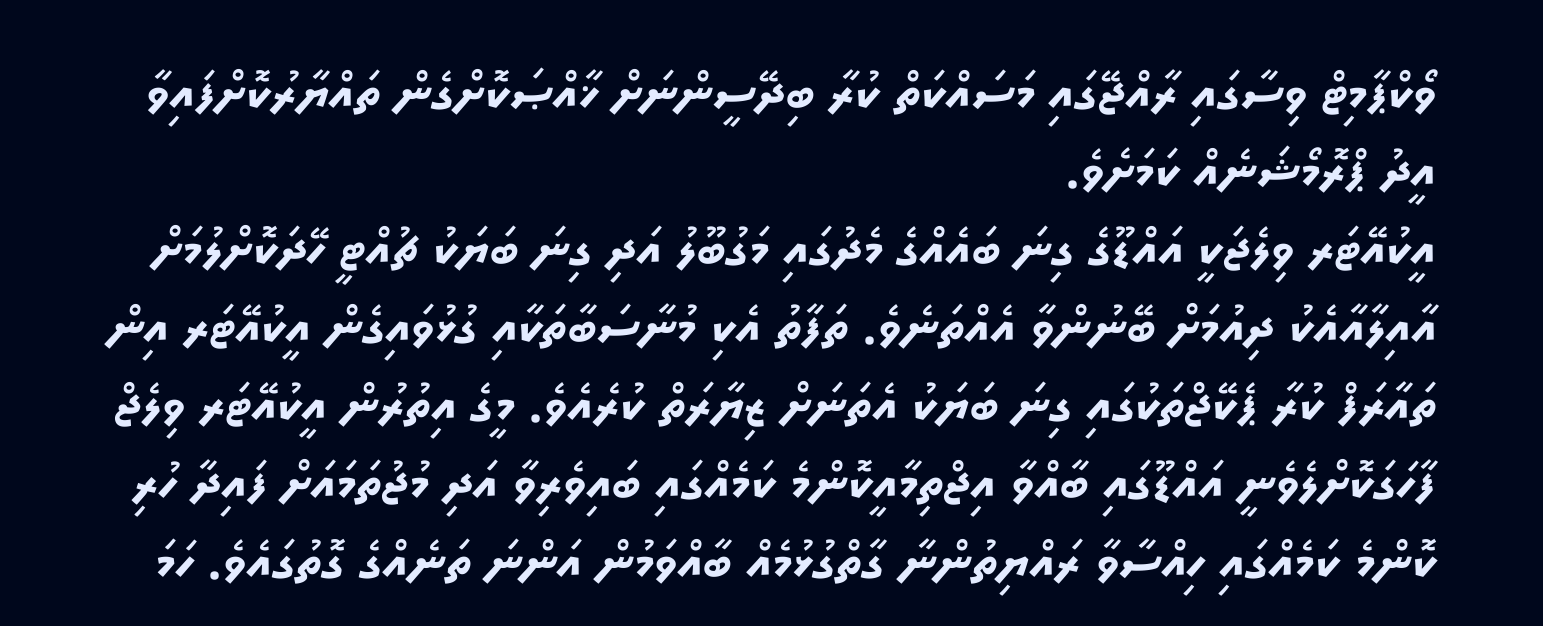ވޯކްޕާމިޓް ވިސާގައި ރާއްޖޭގައި މަސައްކަތް ކުރާ ބިދޭސީންނަށް ޚާއްޞަކޮށްގެން ތައްޔާރުކޮށްފައިވާ އީދު ޕްރޮމޯޝަނެއް ކަމަށެވެ.
އީކުއޭޓަރ ވިލެޖަކީ އައްޑޫގެ ގިނަ ބައެއްގެ މެދުގައި މަގުބޫލު އަދި ގިނަ ބަޔަކު ޗުއްޓީ ހޭދަކޮށްލުމަށް އާއިލާއާއެކު ދިއުމަށް ބޭނުންވާ އެއްތަނެވެ. ތަފާތު އެކި މުނާސަބާތަކާއި ގުޅުވައިގެން އީކުއޭޓަރ އިން ތައާރަފް ކުރާ ޕެކޭޖްތަކުގައި ގިނަ ބަޔަކު އެތަނަށް ޒިޔާރަތް ކުރެއެވެ. މީގެ އިތުރުން އީކުއޭޓަރ ވިލެޖް ފާހަގަކޮށްލެވެނީ އައްޑޫގައި ބާއްވާ އިޖްތިމާއީކޮންމެ ކަމެއްގައި ބައިވެރިވާ އަދި މުޖުތަމައަށް ފައިދާ ހުރި ކޮންމެ ކަމެއްގައި ހިއްސާވާ ރައްޔިތުންނާ ގާތްގުޅުމެއް ބާއްވަމުން އަންނަ ތަނެއްގެ ގޮތުގައެވެ. ހަމަ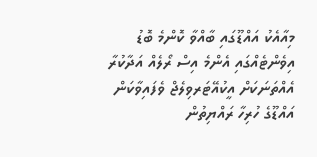މިއާއެކު އައްޑޫގައި ބާއްވާ ކޮންމެ ބޮޑު އިވެންޓެއްގައި އެންމެ އިސް ރޯލެއް އަދާކުރާ އެއްތަނަކަށް އީކުއޭޓަރވިލެޖް ވެފައިވާކަން އައްޑޫގެ ހުރިހާ ރައްޔިތުން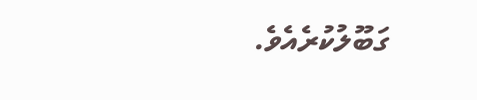ގަބޫލުކުރެއެވެ.